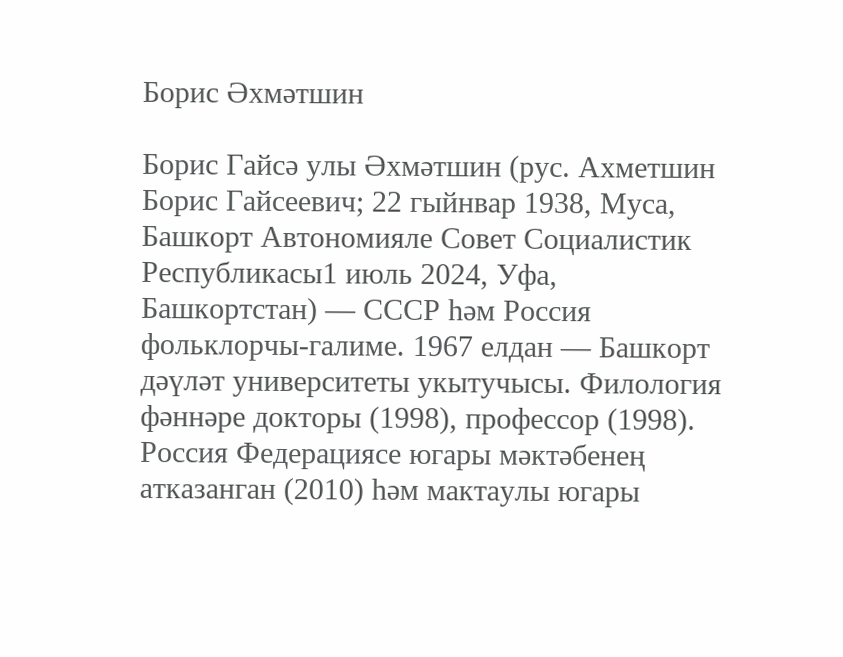Борис Әхмәтшин

Борис Гайсә улы Әхмәтшин (рус. Ахметшин Борис Гайсеевич; 22 гыйнвар 1938, Муса, Башкорт Автономияле Совет Социалистик Республикасы1 июль 2024, Уфа, Башкортстан) — СССР һәм Россия фольклорчы-галиме. 1967 елдан — Башкорт дәүләт университеты укытучысы. Филология фәннәре докторы (1998), профессор (1998). Россия Федерациясе югары мәктәбенең атказанган (2010) һәм мактаулы югары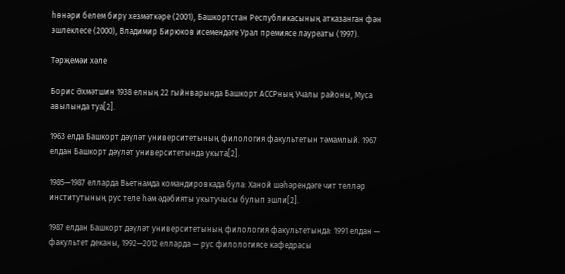һөнәри белем бирү хезмәткәре (2001), Башкортстан Республикасының атказанган фән эшлеклесе (2000), Владимир Бирюков исемендәге Урал премиясе лауреаты (1997).

Тәрҗемәи хәле

Борис Әхмәтшин 1938 елның 22 гыйнварында Башкорт АССРның Учалы районы, Муса авылында туа[2].

1963 елда Башкорт дәүләт университетының филология факультетын тәмамлый. 1967 елдан Башкорт дәүләт университетында укыта[2].

1985—1987 елларда Вьетнамда командировкада була: Ханой шәһәрендәге чит телләр институтының рус теле һәм әдәбияты укытучысы булып эшли[2].

1987 елдан Башкорт дәүләт университетының филология факультетында: 1991 елдан — факультет деканы, 1992—2012 елларда — рус филологиясе кафедрасы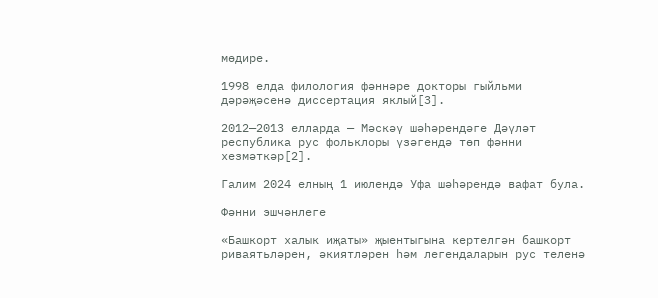мөдире.

1998 елда филология фәннәре докторы гыйльми дәрәҗәсенә диссертация яклый[3].

2012—2013 елларда — Мәскәү шәһәрендәге Дәүләт республика рус фольклоры үзәгендә төп фәнни хезмәткәр[2].

Галим 2024 елның 1 июлендә Уфа шәһәрендә вафат була.

Фәнни эшчәнлеге

«Башкорт халык иҗаты» җыентыгына кертелгән башкорт риваятьләрен, әкиятләрен һәм легендаларын рус теленә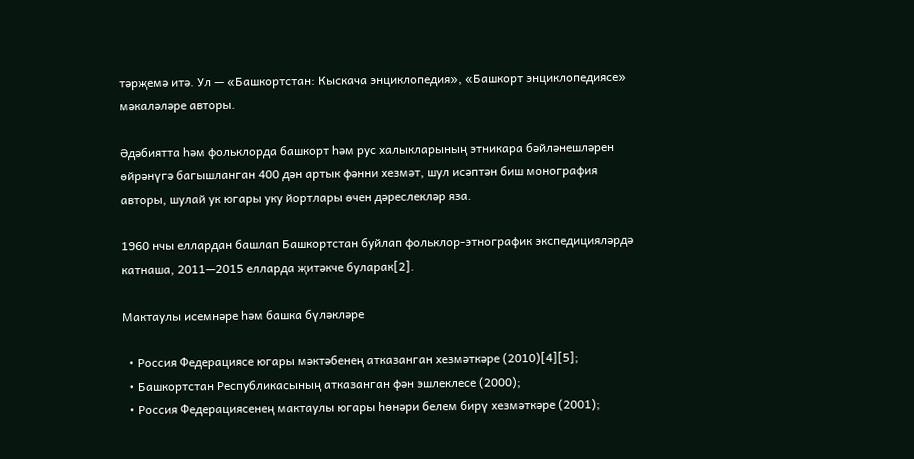тәрҗемә итә. Ул — «Башкортстан: Кыскача энциклопедия», «Башкорт энциклопедиясе» мәкаләләре авторы.

Әдәбиятта һәм фольклорда башкорт һәм рус халыкларының этникара бәйләнешләрен өйрәнүгә багышланган 400 дән артык фәнни хезмәт, шул исәптән биш монография авторы, шулай ук югары уку йортлары өчен дәреслекләр яза.

1960 нчы еллардан башлап Башкортстан буйлап фольклор-этнографик экспедицияләрдә катнаша, 2011—2015 елларда җитәкче буларак[2].

Мактаулы исемнәре һәм башка бүләкләре

  • Россия Федерациясе югары мәктәбенең атказанган хезмәткәре (2010)[4][5];
  • Башкортстан Республикасының атказанган фән эшлеклесе (2000);
  • Россия Федерациясенең мактаулы югары һөнәри белем бирү хезмәткәре (2001);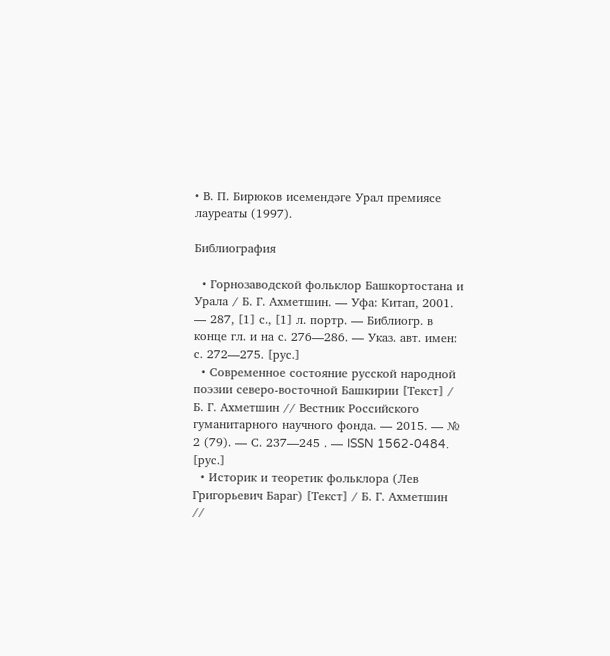• В. П. Бирюков исемендәге Урал премиясе лауреаты (1997).

Библиография

  • Горнозаводской фольклор Башкортостана и Урала / Б. Г. Ахметшин. — Уфа: Китап, 2001. — 287, [1] с., [1] л. портр. — Библиогр. в конце гл. и на с. 276—286. — Указ. авт. имен: с. 272—275. [рус.]
  • Современное состояние русской народной поэзии северо-восточной Башкирии [Текст] / Б. Г. Ахметшин // Вестник Российского гуманитарного научного фонда. — 2015. — № 2 (79). — С. 237—245 . — ISSN 1562-0484. [рус.]
  • Историк и теоретик фольклора (Лев Григорьевич Бараг) [Текст] / Б. Г. Ахметшин //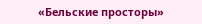«Бельские просторы»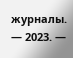журналы. — 2023. —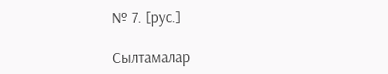№ 7. [рус.]

Сылтамалар